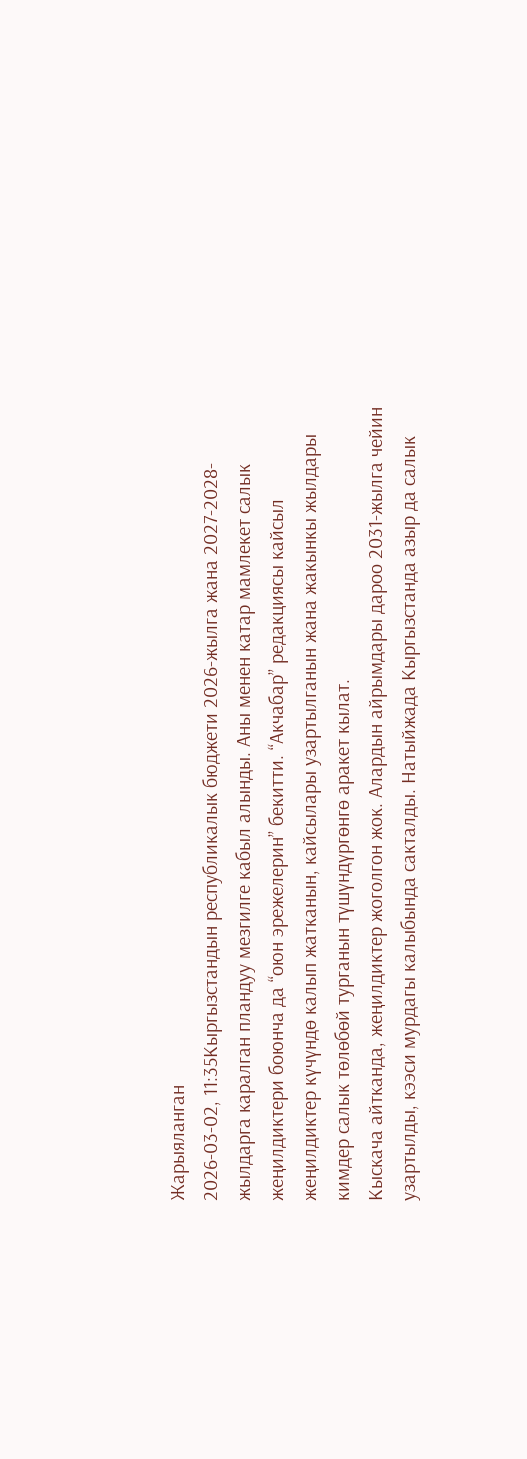Жарыяланган
2026-03-02, 11:35Кыргызстандын республикалык бюджети 2026-жылга жана 2027-2028-жылдарга каралган пландуу мезгилге кабыл алынды. Аны менен катар мамлекет салык жеңилдиктери боюнча да “оюн эрежелерин” бекитти. “Акчабар” редакциясы кайсыл жеңилдиктер күчүндө калып жатканын, кайсылары узартылганын жана жакынкы жылдары кимдер салык төлөбөй турганын түшүндүргөнгө аракет кылат.
Кыскача айтканда, жеңилдиктер жоголгон жок. Алардын айрымдары дароо 2031-жылга чейин узартылды, кээси мурдагы калыбында сакталды. Натыйжада Кыргызстанда азыр да салык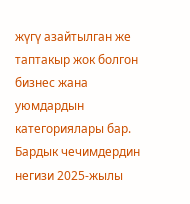жүгү азайтылган же таптакыр жок болгон бизнес жана уюмдардын категориялары бар.
Бардык чечимдердин негизи 2025-жылы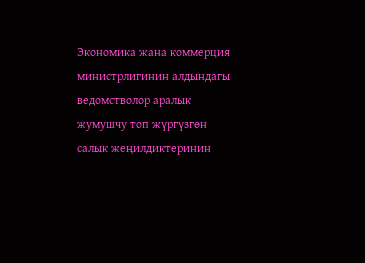Экономика жана коммерция министрлигинин алдындагы ведомстволор аралык жумушчу топ жүргүзгөн салык жеңилдиктеринин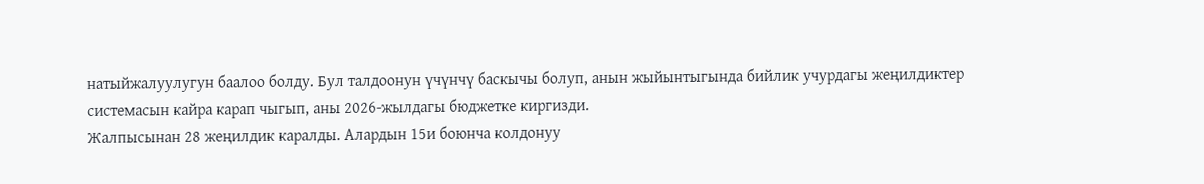натыйжалуулугун баалоо болду. Бул талдоонун үчүнчү баскычы болуп, анын жыйынтыгында бийлик учурдагы жеңилдиктер системасын кайра карап чыгып, аны 2026-жылдагы бюджетке киргизди.
Жалпысынан 28 жеңилдик каралды. Алардын 15и боюнча колдонуу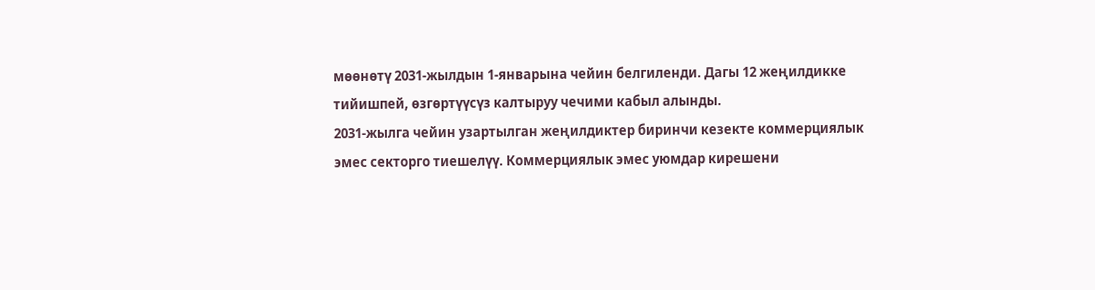мөөнөтү 2031-жылдын 1-январына чейин белгиленди. Дагы 12 жеңилдикке тийишпей, өзгөртүүсүз калтыруу чечими кабыл алынды.
2031-жылга чейин узартылган жеңилдиктер биринчи кезекте коммерциялык эмес секторго тиешелүү. Коммерциялык эмес уюмдар кирешени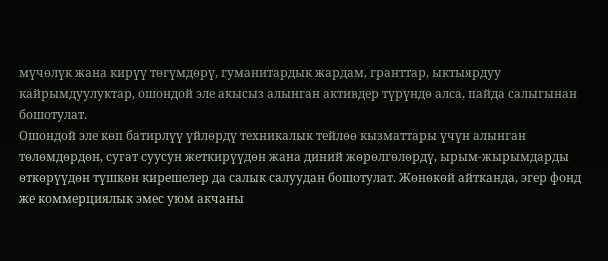мүчөлүк жана кирүү төгүмдөрү, гуманитардык жардам, гранттар, ыктыярдуу кайрымдуулуктар, ошондой эле акысыз алынган активдер түрүндө алса, пайда салыгынан бошотулат.
Ошондой эле көп батирлүү үйлөрдү техникалык тейлөө кызматтары үчүн алынган төлөмдөрдөн, сугат суусун жеткирүүдөн жана диний жөрөлгөлөрдү, ырым-жырымдарды өткөрүүдөн түшкөн кирешелер да салык салуудан бошотулат. Жөнөкөй айтканда, эгер фонд же коммерциялык эмес уюм акчаны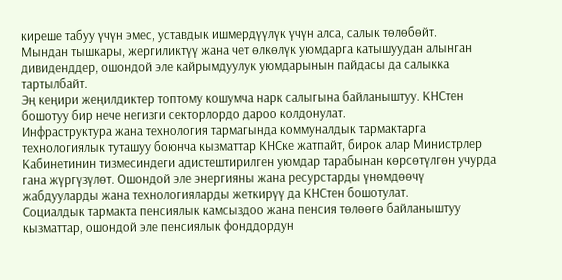киреше табуу үчүн эмес, уставдык ишмердүүлүк үчүн алса, салык төлөбөйт.
Мындан тышкары, жергиликтүү жана чет өлкөлүк уюмдарга катышуудан алынган дивиденддер, ошондой эле кайрымдуулук уюмдарынын пайдасы да салыкка тартылбайт.
Эң кеңири жеңилдиктер топтому кошумча нарк салыгына байланыштуу. КНСтен бошотуу бир нече негизги секторлордо дароо колдонулат.
Инфраструктура жана технология тармагында коммуналдык тармактарга технологиялык туташуу боюнча кызматтар КНСке жатпайт, бирок алар Министрлер Кабинетинин тизмесиндеги адистештирилген уюмдар тарабынан көрсөтүлгөн учурда гана жүргүзүлөт. Ошондой эле энергияны жана ресурстарды үнөмдөөчү жабдууларды жана технологияларды жеткирүү да КНСтен бошотулат.
Социалдык тармакта пенсиялык камсыздоо жана пенсия төлөөгө байланыштуу кызматтар, ошондой эле пенсиялык фонддордун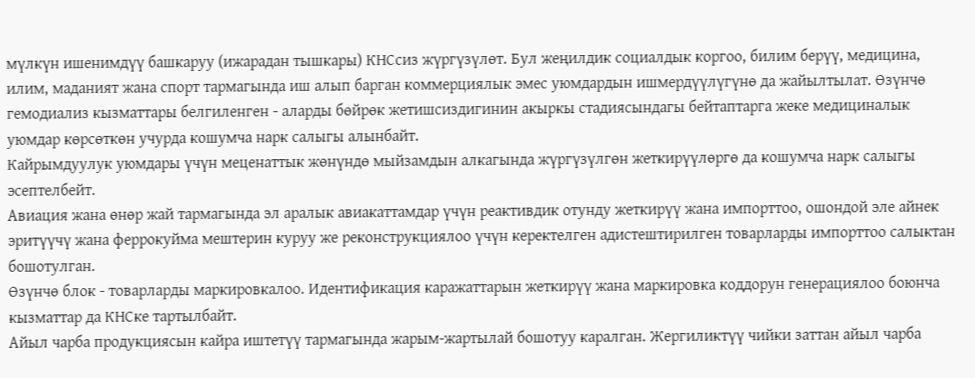мүлкүн ишенимдүү башкаруу (ижарадан тышкары) КНСсиз жүргүзүлөт. Бул жеңилдик социалдык коргоо, билим берүү, медицина, илим, маданият жана спорт тармагында иш алып барган коммерциялык эмес уюмдардын ишмердүүлүгүнө да жайылтылат. Өзүнчө гемодиализ кызматтары белгиленген - аларды бөйрөк жетишсиздигинин акыркы стадиясындагы бейтаптарга жеке медициналык уюмдар көрсөткөн учурда кошумча нарк салыгы алынбайт.
Кайрымдуулук уюмдары үчүн меценаттык жөнүндө мыйзамдын алкагында жүргүзүлгөн жеткирүүлөргө да кошумча нарк салыгы эсептелбейт.
Авиация жана өнөр жай тармагында эл аралык авиакаттамдар үчүн реактивдик отунду жеткирүү жана импорттоо, ошондой эле айнек эритүүчү жана феррокуйма мештерин куруу же реконструкциялоо үчүн керектелген адистештирилген товарларды импорттоо салыктан бошотулган.
Өзүнчө блок - товарларды маркировкалоо. Идентификация каражаттарын жеткирүү жана маркировка коддорун генерациялоо боюнча кызматтар да КНСке тартылбайт.
Айыл чарба продукциясын кайра иштетүү тармагында жарым-жартылай бошотуу каралган. Жергиликтүү чийки заттан айыл чарба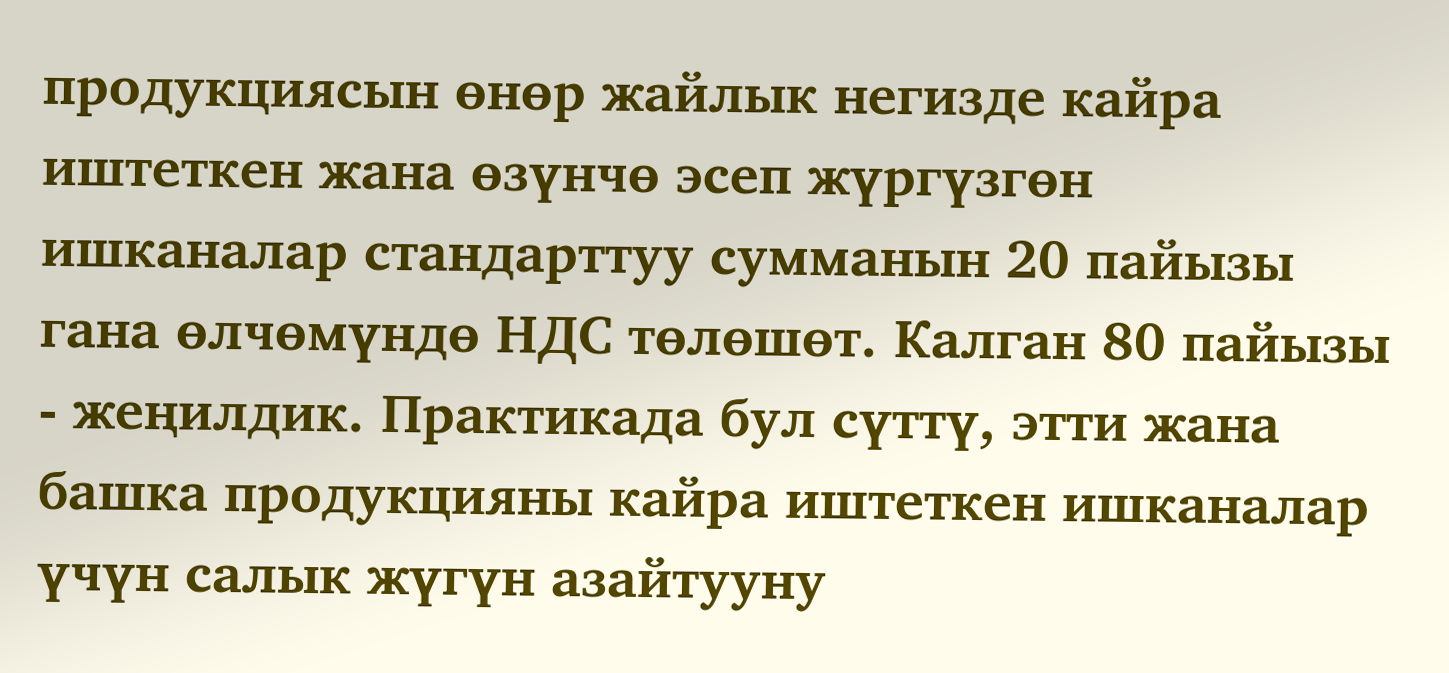продукциясын өнөр жайлык негизде кайра иштеткен жана өзүнчө эсеп жүргүзгөн ишканалар стандарттуу сумманын 20 пайызы гана өлчөмүндө НДС төлөшөт. Калган 80 пайызы - жеңилдик. Практикада бул сүттү, этти жана башка продукцияны кайра иштеткен ишканалар үчүн салык жүгүн азайтууну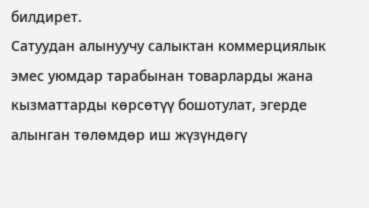билдирет.
Сатуудан алынуучу салыктан коммерциялык эмес уюмдар тарабынан товарларды жана кызматтарды көрсөтүү бошотулат, эгерде алынган төлөмдөр иш жүзүндөгү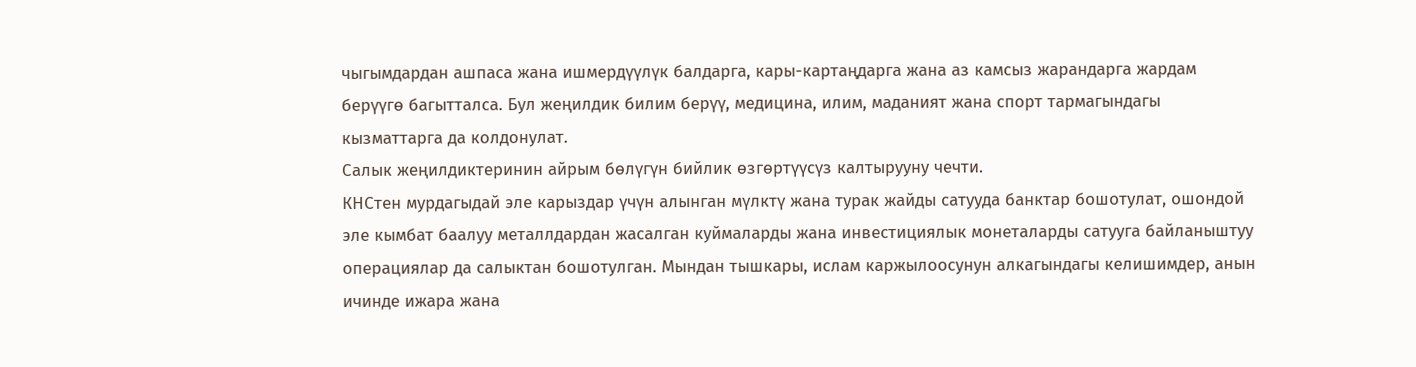чыгымдардан ашпаса жана ишмердүүлүк балдарга, кары-картаңдарга жана аз камсыз жарандарга жардам берүүгө багытталса. Бул жеңилдик билим берүү, медицина, илим, маданият жана спорт тармагындагы кызматтарга да колдонулат.
Салык жеңилдиктеринин айрым бөлүгүн бийлик өзгөртүүсүз калтырууну чечти.
КНСтен мурдагыдай эле карыздар үчүн алынган мүлктү жана турак жайды сатууда банктар бошотулат, ошондой эле кымбат баалуу металлдардан жасалган куймаларды жана инвестициялык монеталарды сатууга байланыштуу операциялар да салыктан бошотулган. Мындан тышкары, ислам каржылоосунун алкагындагы келишимдер, анын ичинде ижара жана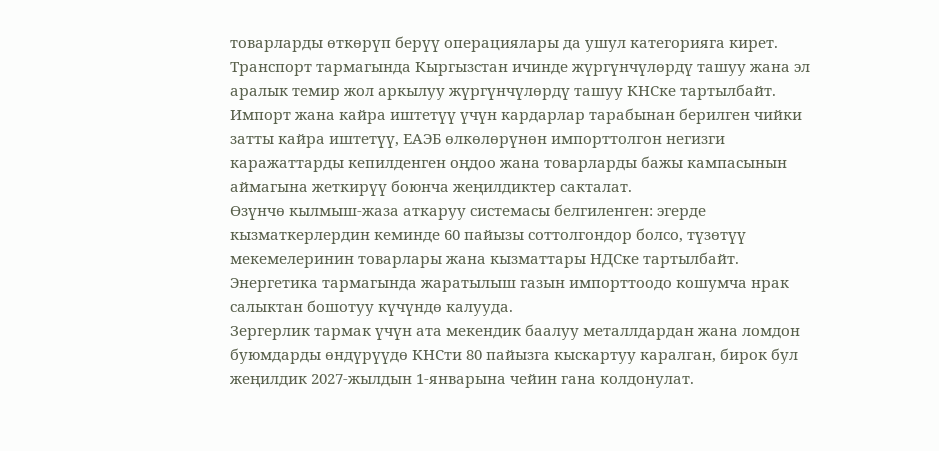товарларды өткөрүп берүү операциялары да ушул категорияга кирет.
Транспорт тармагында Кыргызстан ичинде жүргүнчүлөрдү ташуу жана эл аралык темир жол аркылуу жүргүнчүлөрдү ташуу КНСке тартылбайт.
Импорт жана кайра иштетүү үчүн кардарлар тарабынан берилген чийки затты кайра иштетүү, ЕАЭБ өлкөлөрүнөн импорттолгон негизги каражаттарды кепилденген оңдоо жана товарларды бажы кампасынын аймагына жеткирүү боюнча жеңилдиктер сакталат.
Өзүнчө кылмыш-жаза аткаруу системасы белгиленген: эгерде кызматкерлердин кеминде 60 пайызы соттолгондор болсо, түзөтүү мекемелеринин товарлары жана кызматтары НДСке тартылбайт.
Энергетика тармагында жаратылыш газын импорттоодо кошумча нрак салыктан бошотуу күчүндө калууда.
Зергерлик тармак үчүн ата мекендик баалуу металлдардан жана ломдон буюмдарды өндүрүүдө КНСти 80 пайызга кыскартуу каралган, бирок бул жеңилдик 2027-жылдын 1-январына чейин гана колдонулат.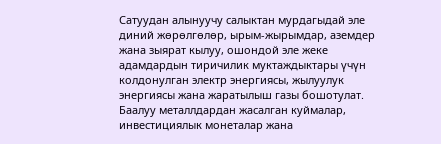Сатуудан алынуучу салыктан мурдагыдай эле диний жөрөлгөлөр, ырым-жырымдар, аземдер жана зыярат кылуу, ошондой эле жеке адамдардын тиричилик муктаждыктары үчүн колдонулган электр энергиясы, жылуулук энергиясы жана жаратылыш газы бошотулат. Баалуу металлдардан жасалган куймалар, инвестициялык монеталар жана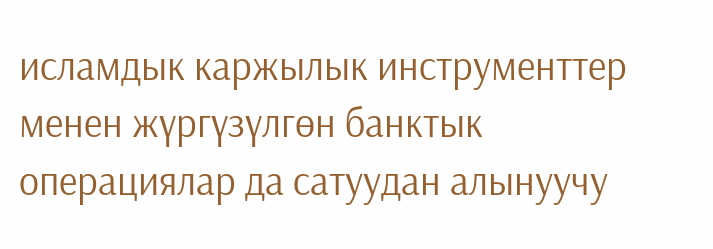исламдык каржылык инструменттер менен жүргүзүлгөн банктык операциялар да сатуудан алынуучу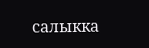салыкка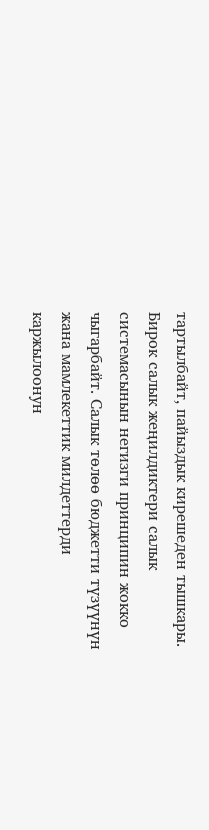тартылбайт, пайыздык кирешеден тышкары.
Бирок салык жеңилдиктери салык системасынын негизги принципин жокко чыгарбайт. Салык төлөө бюджетти түзүүнүн жана мамлекеттик милдеттерди каржылоонун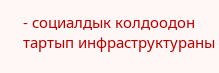- социалдык колдоодон тартып инфраструктураны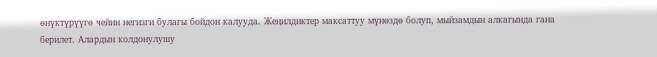өнүктүрүүгө чейин негизги булагы бойдон калууда. Жеңилдиктер максаттуу мүнөздө болуп, мыйзамдын алкагында гана берилет. Алардын колдонулушу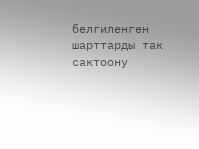белгиленген шарттарды так сактоону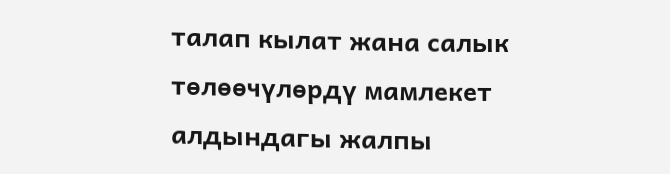талап кылат жана салык төлөөчүлөрдү мамлекет алдындагы жалпы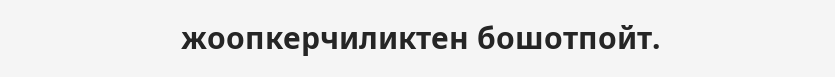жоопкерчиликтен бошотпойт.